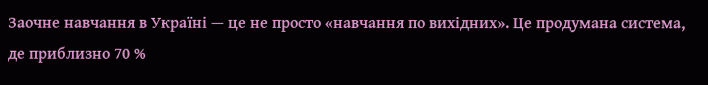Заочне навчання в Україні — це не просто «навчання по вихідних». Це продумана система, де приблизно 70 %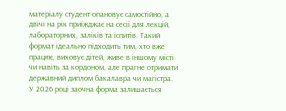матеріалу студент опановує самостійно, а двічі на рік приїжджає на сесії для лекцій, лабораторних, заліків та іспитів. Такий формат ідеально підходить тим, хто вже працює, виховує дітей, живе в іншому місті чи навіть за кордоном, але прагне отримати державний диплом бакалавра чи магістра.
У 2026 році заочна форма залишається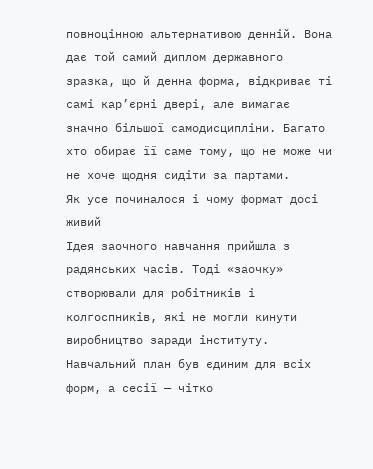повноцінною альтернативою денній. Вона дає той самий диплом державного зразка, що й денна форма, відкриває ті самі кар’єрні двері, але вимагає значно більшої самодисципліни. Багато хто обирає її саме тому, що не може чи не хоче щодня сидіти за партами.
Як усе починалося і чому формат досі живий
Ідея заочного навчання прийшла з радянських часів. Тоді «заочку» створювали для робітників і колгоспників, які не могли кинути виробництво заради інституту. Навчальний план був єдиним для всіх форм, а сесії — чітко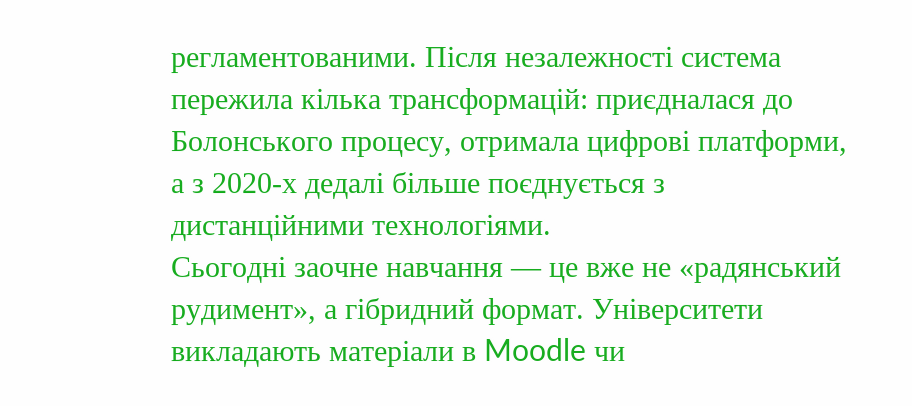регламентованими. Після незалежності система пережила кілька трансформацій: приєдналася до Болонського процесу, отримала цифрові платформи, а з 2020-х дедалі більше поєднується з дистанційними технологіями.
Сьогодні заочне навчання — це вже не «радянський рудимент», а гібридний формат. Університети викладають матеріали в Moodle чи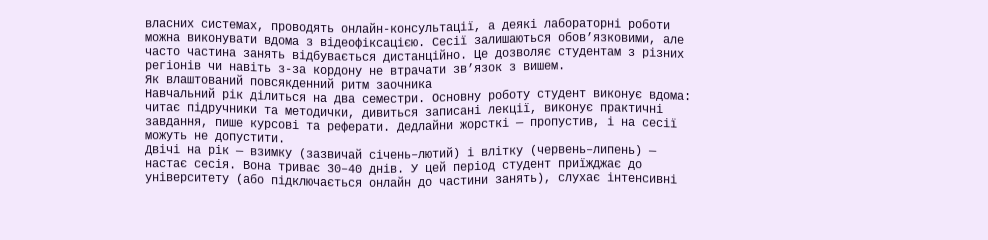власних системах, проводять онлайн-консультації, а деякі лабораторні роботи можна виконувати вдома з відеофіксацією. Сесії залишаються обов’язковими, але часто частина занять відбувається дистанційно. Це дозволяє студентам з різних регіонів чи навіть з-за кордону не втрачати зв’язок з вишем.
Як влаштований повсякденний ритм заочника
Навчальний рік ділиться на два семестри. Основну роботу студент виконує вдома: читає підручники та методички, дивиться записані лекції, виконує практичні завдання, пише курсові та реферати. Дедлайни жорсткі — пропустив, і на сесії можуть не допустити.
Двічі на рік — взимку (зазвичай січень–лютий) і влітку (червень–липень) — настає сесія. Вона триває 30–40 днів. У цей період студент приїжджає до університету (або підключається онлайн до частини занять), слухає інтенсивні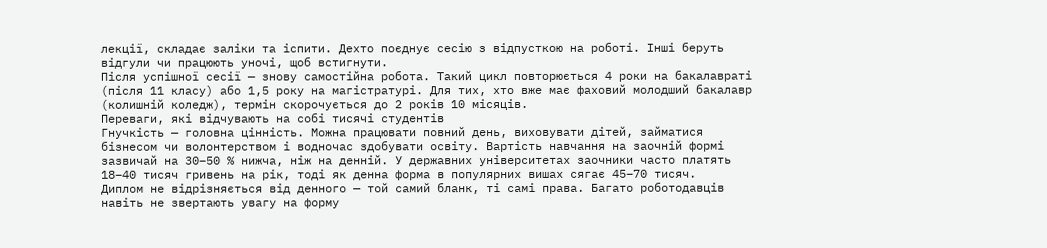лекції, складає заліки та іспити. Дехто поєднує сесію з відпусткою на роботі. Інші беруть відгули чи працюють уночі, щоб встигнути.
Після успішної сесії — знову самостійна робота. Такий цикл повторюється 4 роки на бакалавраті (після 11 класу) або 1,5 року на магістратурі. Для тих, хто вже має фаховий молодший бакалавр (колишній коледж), термін скорочується до 2 років 10 місяців.
Переваги, які відчувають на собі тисячі студентів
Гнучкість — головна цінність. Можна працювати повний день, виховувати дітей, займатися бізнесом чи волонтерством і водночас здобувати освіту. Вартість навчання на заочній формі зазвичай на 30–50 % нижча, ніж на денній. У державних університетах заочники часто платять 18–40 тисяч гривень на рік, тоді як денна форма в популярних вишах сягає 45–70 тисяч.
Диплом не відрізняється від денного — той самий бланк, ті самі права. Багато роботодавців навіть не звертають увагу на форму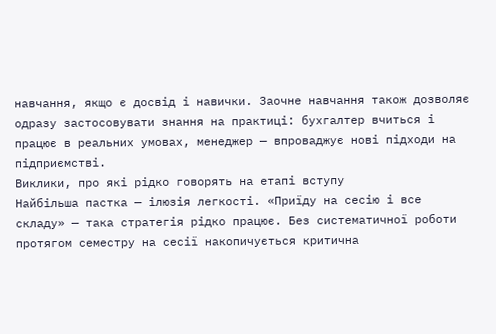навчання, якщо є досвід і навички. Заочне навчання також дозволяє одразу застосовувати знання на практиці: бухгалтер вчиться і працює в реальних умовах, менеджер — впроваджує нові підходи на підприємстві.
Виклики, про які рідко говорять на етапі вступу
Найбільша пастка — ілюзія легкості. «Приїду на сесію і все складу» — така стратегія рідко працює. Без систематичної роботи протягом семестру на сесії накопичується критична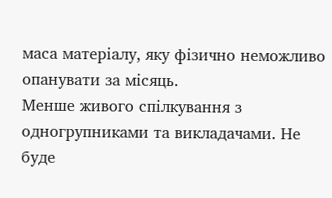маса матеріалу, яку фізично неможливо опанувати за місяць.
Менше живого спілкування з одногрупниками та викладачами. Не буде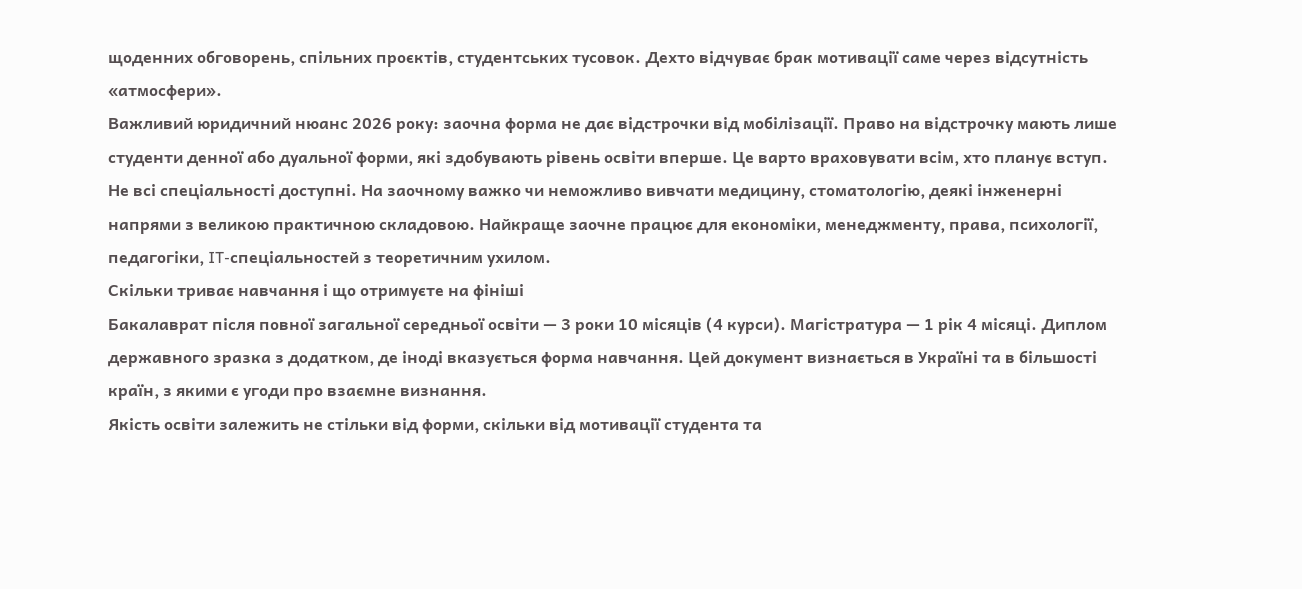щоденних обговорень, спільних проєктів, студентських тусовок. Дехто відчуває брак мотивації саме через відсутність «атмосфери».
Важливий юридичний нюанс 2026 року: заочна форма не дає відстрочки від мобілізації. Право на відстрочку мають лише студенти денної або дуальної форми, які здобувають рівень освіти вперше. Це варто враховувати всім, хто планує вступ.
Не всі спеціальності доступні. На заочному важко чи неможливо вивчати медицину, стоматологію, деякі інженерні напрями з великою практичною складовою. Найкраще заочне працює для економіки, менеджменту, права, психології, педагогіки, IT-спеціальностей з теоретичним ухилом.
Скільки триває навчання і що отримуєте на фініші
Бакалаврат після повної загальної середньої освіти — 3 роки 10 місяців (4 курси). Магістратура — 1 рік 4 місяці. Диплом державного зразка з додатком, де іноді вказується форма навчання. Цей документ визнається в Україні та в більшості країн, з якими є угоди про взаємне визнання.
Якість освіти залежить не стільки від форми, скільки від мотивації студента та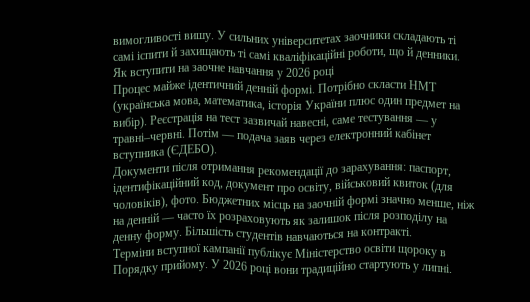вимогливості вишу. У сильних університетах заочники складають ті самі іспити й захищають ті самі кваліфікаційні роботи, що й денники.
Як вступити на заочне навчання у 2026 році
Процес майже ідентичний денній формі. Потрібно скласти НМТ (українська мова, математика, історія України плюс один предмет на вибір). Реєстрація на тест зазвичай навесні, саме тестування — у травні–червні. Потім — подача заяв через електронний кабінет вступника (ЄДЕБО).
Документи після отримання рекомендації до зарахування: паспорт, ідентифікаційний код, документ про освіту, військовий квиток (для чоловіків), фото. Бюджетних місць на заочній формі значно менше, ніж на денній — часто їх розраховують як залишок після розподілу на денну форму. Більшість студентів навчаються на контракті.
Терміни вступної кампанії публікує Міністерство освіти щороку в Порядку прийому. У 2026 році вони традиційно стартують у липні.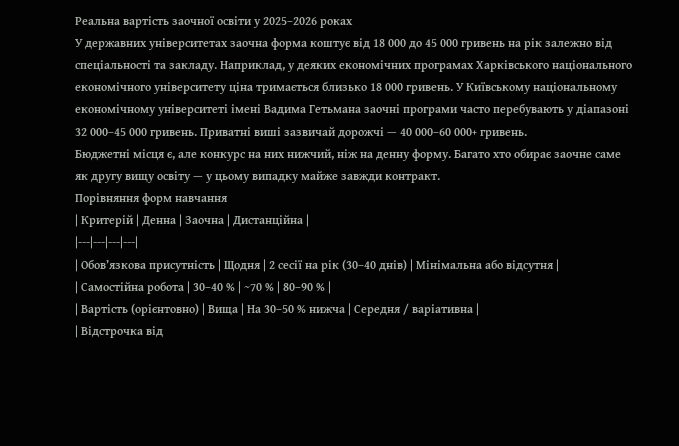Реальна вартість заочної освіти у 2025–2026 роках
У державних університетах заочна форма коштує від 18 000 до 45 000 гривень на рік залежно від спеціальності та закладу. Наприклад, у деяких економічних програмах Харківського національного економічного університету ціна тримається близько 18 000 гривень. У Київському національному економічному університеті імені Вадима Гетьмана заочні програми часто перебувають у діапазоні 32 000–45 000 гривень. Приватні виші зазвичай дорожчі — 40 000–60 000+ гривень.
Бюджетні місця є, але конкурс на них нижчий, ніж на денну форму. Багато хто обирає заочне саме як другу вищу освіту — у цьому випадку майже завжди контракт.
Порівняння форм навчання
| Критерій | Денна | Заочна | Дистанційна |
|---|---|---|---|
| Обов’язкова присутність | Щодня | 2 сесії на рік (30–40 днів) | Мінімальна або відсутня |
| Самостійна робота | 30–40 % | ~70 % | 80–90 % |
| Вартість (орієнтовно) | Вища | На 30–50 % нижча | Середня / варіативна |
| Відстрочка від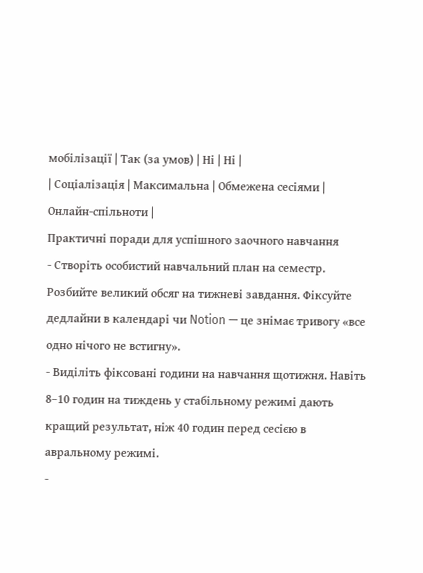мобілізації | Так (за умов) | Ні | Ні |
| Соціалізація | Максимальна | Обмежена сесіями | Онлайн-спільноти |
Практичні поради для успішного заочного навчання
- Створіть особистий навчальний план на семестр. Розбийте великий обсяг на тижневі завдання. Фіксуйте дедлайни в календарі чи Notion — це знімає тривогу «все одно нічого не встигну».
- Виділіть фіксовані години на навчання щотижня. Навіть 8–10 годин на тиждень у стабільному режимі дають кращий результат, ніж 40 годин перед сесією в авральному режимі.
-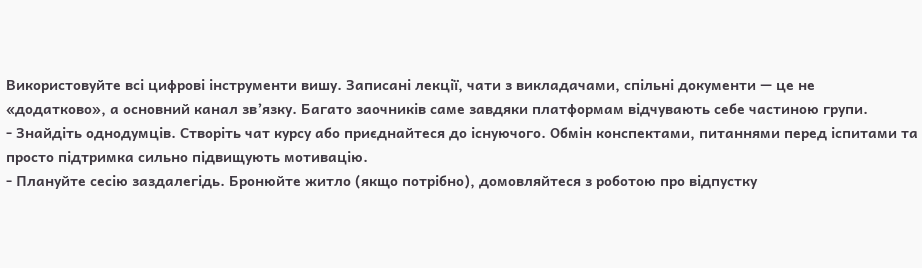Використовуйте всі цифрові інструменти вишу. Записані лекції, чати з викладачами, спільні документи — це не «додатково», а основний канал зв’язку. Багато заочників саме завдяки платформам відчувають себе частиною групи.
- Знайдіть однодумців. Створіть чат курсу або приєднайтеся до існуючого. Обмін конспектами, питаннями перед іспитами та просто підтримка сильно підвищують мотивацію.
- Плануйте сесію заздалегідь. Бронюйте житло (якщо потрібно), домовляйтеся з роботою про відпустку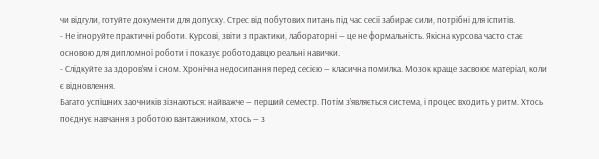чи відгули, готуйте документи для допуску. Стрес від побутових питань під час сесії забирає сили, потрібні для іспитів.
- Не ігноруйте практичні роботи. Курсові, звіти з практики, лабораторні — це не формальність. Якісна курсова часто стає основою для дипломної роботи і показує роботодавцю реальні навички.
- Слідкуйте за здоров’ям і сном. Хронічна недосипання перед сесією — класична помилка. Мозок краще засвоює матеріал, коли є відновлення.
Багато успішних заочників зізнаються: найважче — перший семестр. Потім з’являється система, і процес входить у ритм. Хтось поєднує навчання з роботою вантажником, хтось — з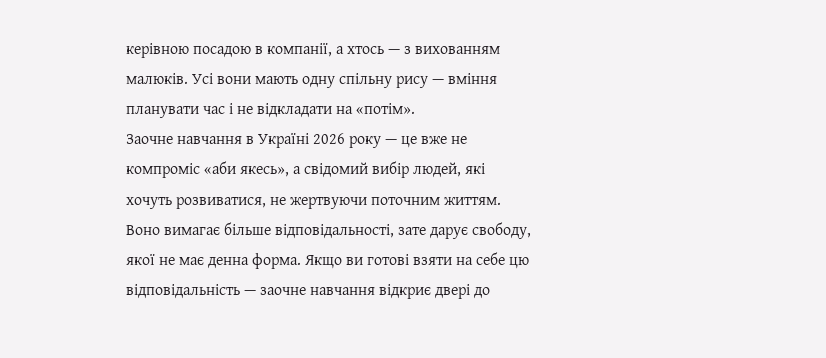керівною посадою в компанії, а хтось — з вихованням малюків. Усі вони мають одну спільну рису — вміння планувати час і не відкладати на «потім».
Заочне навчання в Україні 2026 року — це вже не компроміс «аби якесь», а свідомий вибір людей, які хочуть розвиватися, не жертвуючи поточним життям. Воно вимагає більше відповідальності, зате дарує свободу, якої не має денна форма. Якщо ви готові взяти на себе цю відповідальність — заочне навчання відкриє двері до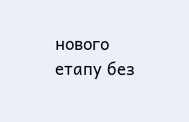нового етапу без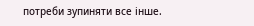потреби зупиняти все інше.